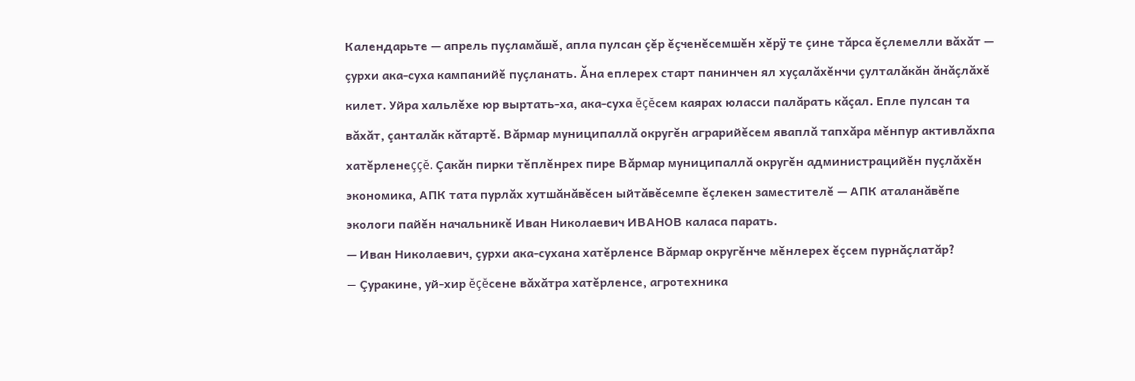Календарьте — апрель пуçламăшĕ, апла пулсан çĕр ĕçченĕсемшĕн хĕрÿ те çине тăрса ĕçлемелли вăхăт — çурхи ака-суха кампанийĕ пуçланать. Ăна еплерех старт панинчен ял хуçалăхĕнчи çулталăкăн ăнăçлăхĕ килет. Уйра хальлĕхе юр выртать-ха, ака-суха ĕçĕсем каярах юласси палăрать кăçал. Епле пулсан та вăхăт, çанталăк кăтартĕ. Вăрмар муниципаллă округĕн аграрийĕсем яваплă тапхăра мĕнпур активлăхпа хатĕрленеççĕ. Çакăн пирки тĕплĕнрех пире Вăрмар муниципаллă округĕн администрацийĕн пуçлăхĕн экономика, АПК тата пурлăх хутшăнăвĕсен ыйтăвĕсемпе ĕçлекен заместителĕ — АПК аталанăвĕпе экологи пайĕн начальникĕ Иван Николаевич ИВАНОВ каласа парать.
— Иван Николаевич, çурхи ака-сухана хатĕрленсе Вăрмар округĕнче мĕнлерех ĕçсем пурнăçлатăр?
— Çуракине, уй-хир ĕçĕсене вăхăтра хатĕрленсе, агротехника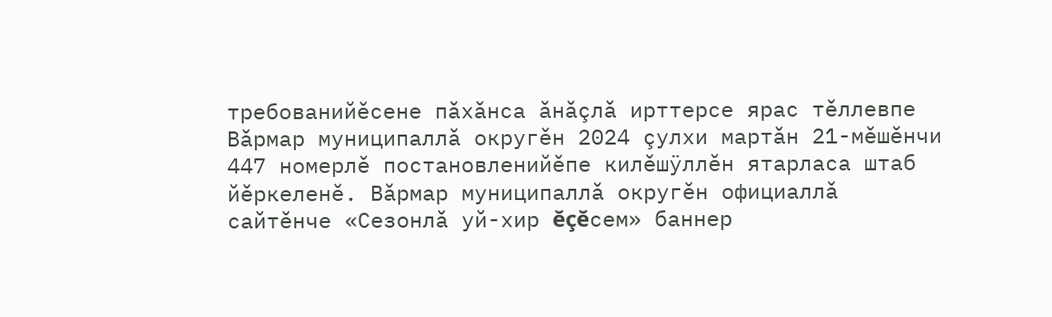требованийĕсене пăхăнса ăнăçлă ирттерсе ярас тĕллевпе Вăрмар муниципаллă округĕн 2024 çулхи мартăн 21-мĕшĕнчи 447 номерлĕ постановленийĕпе килĕшÿллĕн ятарласа штаб йĕркеленĕ. Вăрмар муниципаллă округĕн официаллă сайтĕнче «Сезонлă уй-хир ĕçĕсем» баннер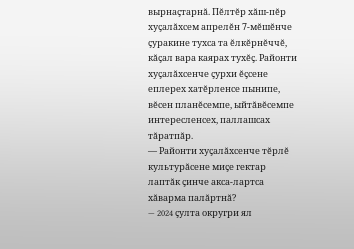вырнаçтарнă. Пĕлтĕр хăш-пĕр хуçалăхсем апрелĕн 7-мĕшĕнче çуракине тухса та ĕлкĕрнĕччĕ, кăçал вара каярах тухĕç. Районти хуçалăхсенче çурхи ĕçсене еплерех хатĕрленсе пынипе, вĕсен планĕсемпе, ыйтăвĕсемпе интересленсех, паллашсах тăратпăр.
— Районти хуçалăхсенче тĕрлĕ культурăсене миçе гектар лаптăк çинче акса-лартса хăварма палăртнă?
— 2024 çулта округри ял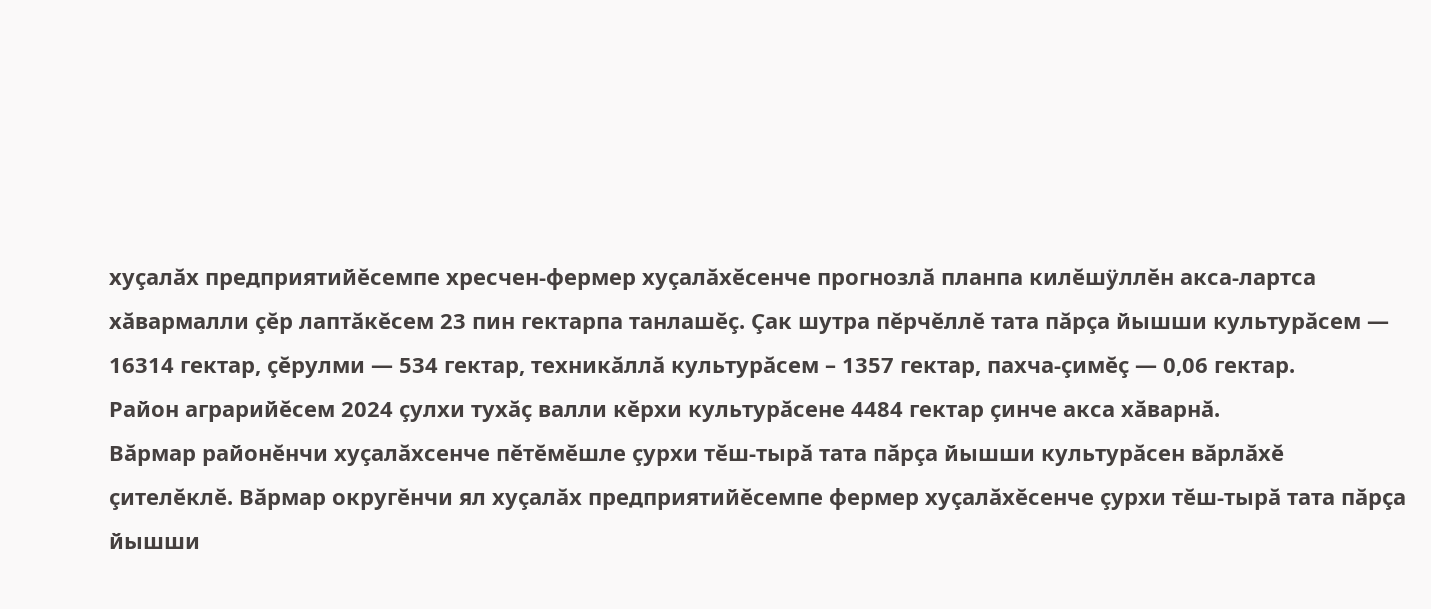хуçалăх предприятийĕсемпе хресчен-фермер хуçалăхĕсенче прогнозлă планпа килĕшÿллĕн акса-лартса хăвармалли çĕр лаптăкĕсем 23 пин гектарпа танлашĕç. Çак шутра пĕрчĕллĕ тата пăрçа йышши культурăсем — 16314 гектар, çĕрулми — 534 гектар, техникăллă культурăсем – 1357 гектар, пахча-çимĕç — 0,06 гектар.
Район аграрийĕсем 2024 çулхи тухăç валли кĕрхи культурăсене 4484 гектар çинче акса хăварнă.
Вăрмар районĕнчи хуçалăхсенче пĕтĕмĕшле çурхи тĕш-тырă тата пăрçа йышши культурăсен вăрлăхĕ çителĕклĕ. Вăрмар округĕнчи ял хуçалăх предприятийĕсемпе фермер хуçалăхĕсенче çурхи тĕш-тырă тата пăрçа йышши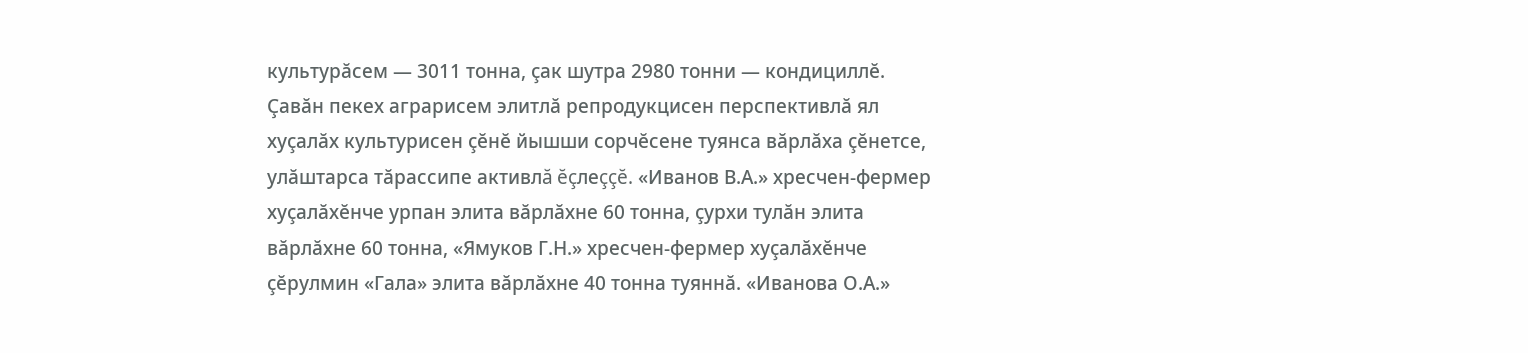культурăсем — 3011 тонна, çак шутра 2980 тонни — кондициллĕ. Çавăн пекех аграрисем элитлă репродукцисен перспективлă ял хуçалăх культурисен çĕнĕ йышши сорчĕсене туянса вăрлăха çĕнетсе, улăштарса тăрассипе активлă ĕçлеççĕ. «Иванов В.А.» хресчен-фермер хуçалăхĕнче урпан элита вăрлăхне 60 тонна, çурхи тулăн элита вăрлăхне 60 тонна, «Ямуков Г.Н.» хресчен-фермер хуçалăхĕнче çĕрулмин «Гала» элита вăрлăхне 40 тонна туяннă. «Иванова О.А.»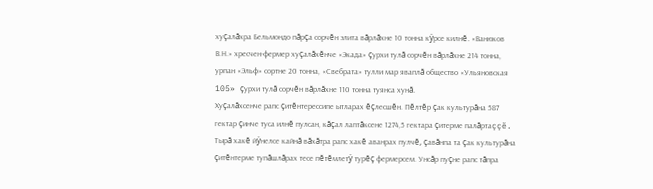хуçалăхра Бельмондо пăрçа сорчĕн элита вăрлăхне 10 тонна кÿрсе килнĕ. «Ванюков В.Н.» хресчен-фермер хуçалăхĕнче «Экада» çурхи тулă сорчĕн вăрлăхне 214 тонна, урпан «Эльф» сортне 20 тонна, «Свебрата» тулли мар яваплă общество «Ульяновская 105» çурхи тулă сорчĕн вăрлăхне 110 тонна туянса хунă.
Хуçалăхсенче рапс çитĕнтерессипе ытларах ĕçлесшĕн. Пĕлтĕр çак культурăна 587 гектар çинче туса илнĕ пулсан, кăçал лаптăксене 1274,5 гектара çитерме палăртаççĕ. Тырă хакĕ йÿнелсе кайнă вăхăтра рапс хакĕ аванрах пулчĕ, çавăнпа та çак культурăна çитĕнтерме тупăшлăрах тесе пĕтĕмлетÿ турĕç фермерсем. Унсăр пуçне рапс тăпра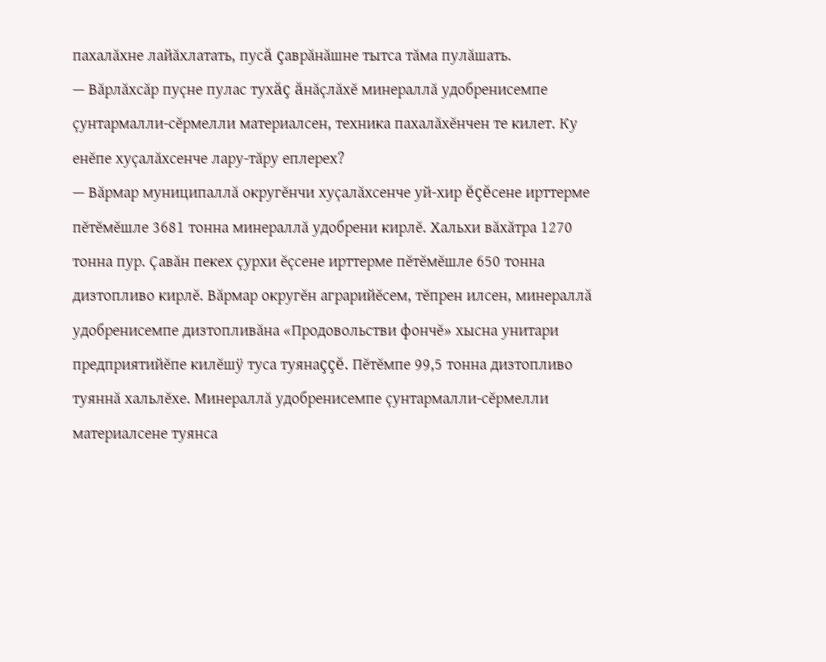пахалăхне лайăхлатать, пусă çаврăнăшне тытса тăма пулăшать.
— Вăрлăхсăр пуçне пулас тухăç ăнăçлăхĕ минераллă удобренисемпе çунтармалли-сĕрмелли материалсен, техника пахалăхĕнчен те килет. Ку енĕпе хуçалăхсенче лару-тăру еплерех?
— Вăрмар муниципаллă округĕнчи хуçалăхсенче уй-хир ĕçĕсене ирттерме пĕтĕмĕшле 3681 тонна минераллă удобрени кирлĕ. Хальхи вăхăтра 1270 тонна пур. Çавăн пекех çурхи ĕçсене ирттерме пĕтĕмĕшле 650 тонна дизтопливо кирлĕ. Вăрмар округĕн аграрийĕсем, тĕпрен илсен, минераллă удобренисемпе дизтопливăна «Продовольстви фончĕ» хысна унитари предприятийĕпе килĕшÿ туса туянаççĕ. Пĕтĕмпе 99,5 тонна дизтопливо туяннă хальлĕхе. Минераллă удобренисемпе çунтармалли-сĕрмелли материалсене туянса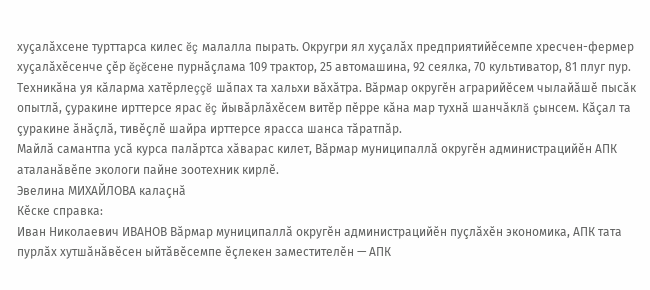хуçалăхсене турттарса килес ĕç малалла пырать. Округри ял хуçалăх предприятийĕсемпе хресчен-фермер хуçалăхĕсенче çĕр ĕçĕсене пурнăçлама 109 трактор, 25 автомашина, 92 сеялка, 70 культиватор, 81 плуг пур. Техникăна уя кăларма хатĕрлеççĕ шăпах та хальхи вăхăтра. Вăрмар округĕн аграрийĕсем чылайăшĕ пысăк опытлă, çуракине ирттерсе ярас ĕç йывăрлăхĕсем витĕр пĕрре кăна мар тухнă шанчăклă çынсем. Кăçал та çуракине ăнăçлă, тивĕçлĕ шайра ирттерсе ярасса шанса тăратпăр.
Майлă самантпа усă курса палăртса хăварас килет, Вăрмар муниципаллă округĕн администрацийĕн АПК аталанăвĕпе экологи пайне зоотехник кирлĕ.
Эвелина МИХАЙЛОВА калаçнă
Кĕске справка:
Иван Николаевич ИВАНОВ Вăрмар муниципаллă округĕн администрацийĕн пуçлăхĕн экономика, АПК тата пурлăх хутшăнăвĕсен ыйтăвĕсемпе ĕçлекен заместителĕн — АПК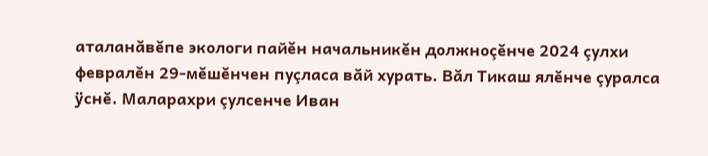аталанăвĕпе экологи пайĕн начальникĕн должноçĕнче 2024 çулхи февралĕн 29-мĕшĕнчен пуçласа вăй хурать. Вăл Тикаш ялĕнче çуралса ÿснĕ. Маларахри çулсенче Иван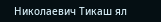Николаевич Тикаш ял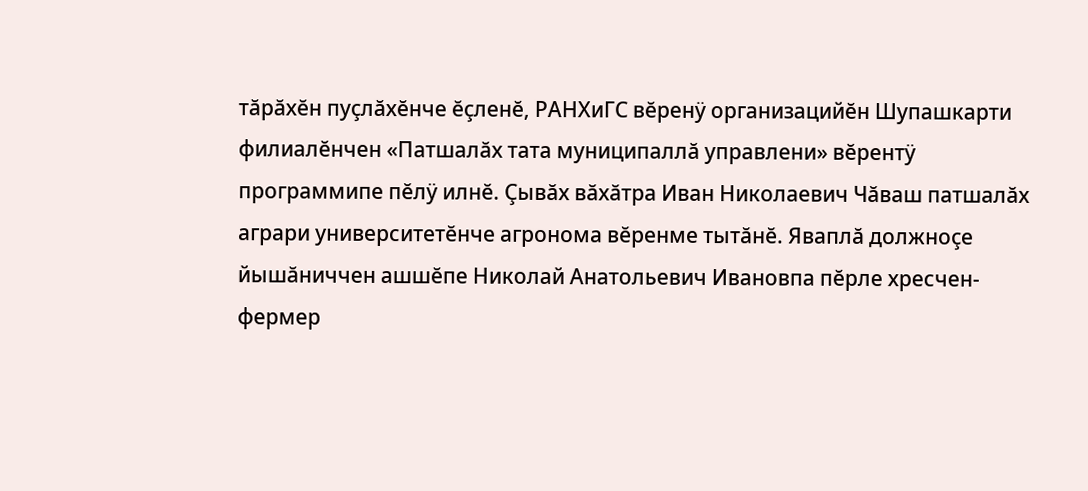тăрăхĕн пуçлăхĕнче ĕçленĕ, РАНХиГС вĕренÿ организацийĕн Шупашкарти филиалĕнчен «Патшалăх тата муниципаллă управлени» вĕрентÿ программипе пĕлÿ илнĕ. Çывăх вăхăтра Иван Николаевич Чăваш патшалăх аграри университетĕнче агронома вĕренме тытăнĕ. Яваплă должноçе йышăниччен ашшĕпе Николай Анатольевич Ивановпа пĕрле хресчен-фермер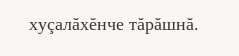хуçалăхĕнче тăрăшнă.